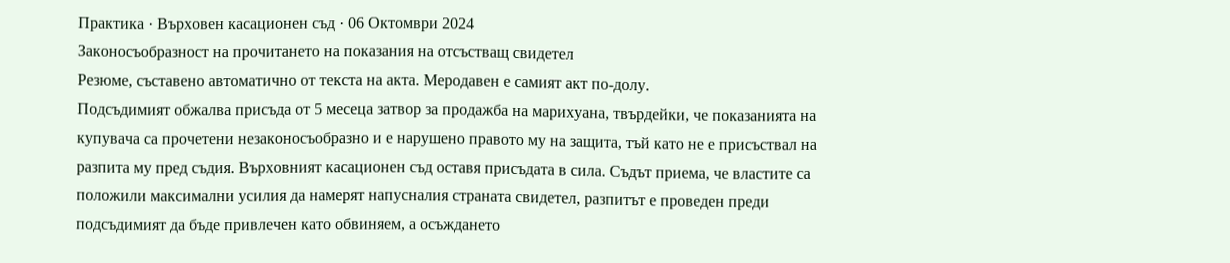Практика · Върховен касационен съд · 06 Октомври 2024
Законосъобразност на прочитането на показания на отсъстващ свидетел
Резюме, съставено автоматично от текста на акта. Меродавен е самият акт по-долу.
Подсъдимият обжалва присъда от 5 месеца затвор за продажба на марихуана, твърдейки, че показанията на купувача са прочетени незаконосъобразно и е нарушено правото му на защита, тъй като не е присъствал на разпита му пред съдия. Върховният касационен съд оставя присъдата в сила. Съдът приема, че властите са положили максимални усилия да намерят напусналия страната свидетел, разпитът е проведен преди подсъдимият да бъде привлечен като обвиняем, а осъждането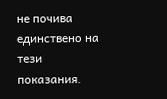не почива единствено на тези показания.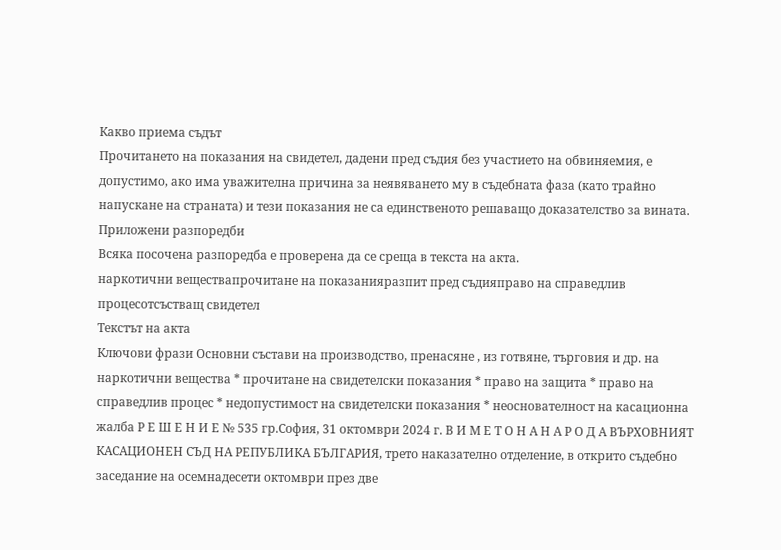Какво приема съдът
Прочитането на показания на свидетел, дадени пред съдия без участието на обвиняемия, е допустимо, ако има уважителна причина за неявяването му в съдебната фаза (като трайно напускане на страната) и тези показания не са единственото решаващо доказателство за вината.
Приложени разпоредби
Всяка посочена разпоредба е проверена да се среща в текста на акта.
наркотични веществапрочитане на показанияразпит пред съдияправо на справедлив процесотсъстващ свидетел
Текстът на акта
Ключови фрази Основни състави на производство, пренасяне , из готвяне, търговия и др. на наркотични вещества * прочитане на свидетелски показания * право на защита * право на справедлив процес * недопустимост на свидетелски показания * неоснователност на касационна жалба Р Е Ш Е Н И Е № 535 гр.София, 31 октомври 2024 г. В И М Е Т О Н А Н А Р О Д А ВЪРХОВНИЯТ КАСАЦИОНЕН СЪД НА РЕПУБЛИКА БЪЛГАРИЯ, трето наказателно отделение, в открито съдебно заседание на осемнадесети октомври през две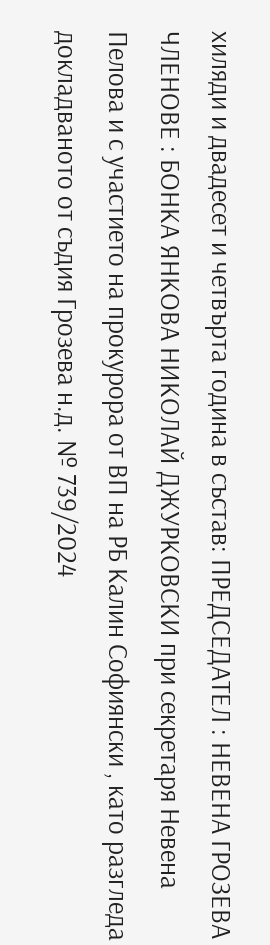хиляди и двадесет и четвърта година в състав: ПРЕДСЕДАТЕЛ : НЕВЕНА ГРОЗЕВА ЧЛЕНОВЕ : БОНКА ЯНКОВА НИКОЛАЙ ДЖУРКОВСКИ при секретаря Невена Пелова и с участието на прокурора от ВП на РБ Калин Софиянски , като разгледа докладваното от съдия Грозева н.д. № 739/2024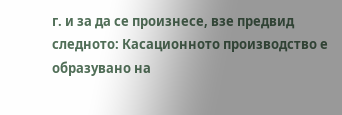г. и за да се произнесе, взе предвид следното: Касационното производство е образувано на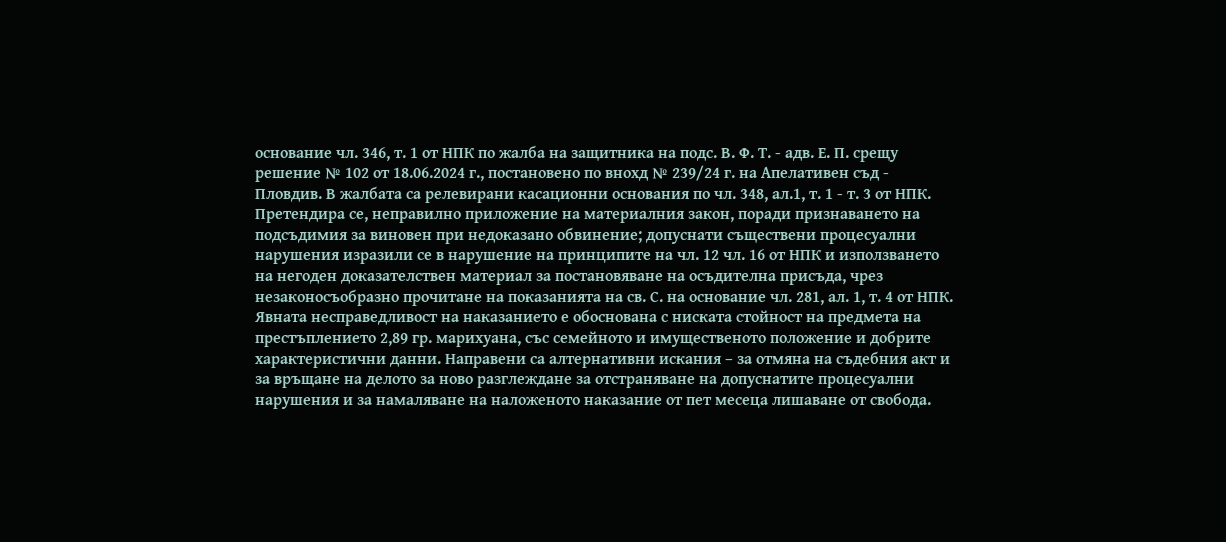основание чл. 346, т. 1 от НПК по жалба на защитника на подс. В. Ф. Т. - адв. Е. П. срещу решение № 102 от 18.06.2024 г., постановено по внохд № 239/24 г. на Апелативен съд - Пловдив. В жалбата са релевирани касационни основания по чл. 348, ал.1, т. 1 - т. 3 от НПК. Претендира се, неправилно приложение на материалния закон, поради признаването на подсъдимия за виновен при недоказано обвинение; допуснати съществени процесуални нарушения изразили се в нарушение на принципите на чл. 12 чл. 16 от НПК и използването на негоден доказателствен материал за постановяване на осъдителна присъда, чрез незаконосъобразно прочитане на показанията на св. С. на основание чл. 281, ал. 1, т. 4 от НПК. Явната несправедливост на наказанието е обоснована с ниската стойност на предмета на престъплението 2,89 гр. марихуана, със семейното и имущественото положение и добрите характеристични данни. Направени са алтернативни искания – за отмяна на съдебния акт и за връщане на делото за ново разглеждане за отстраняване на допуснатите процесуални нарушения и за намаляване на наложеното наказание от пет месеца лишаване от свобода.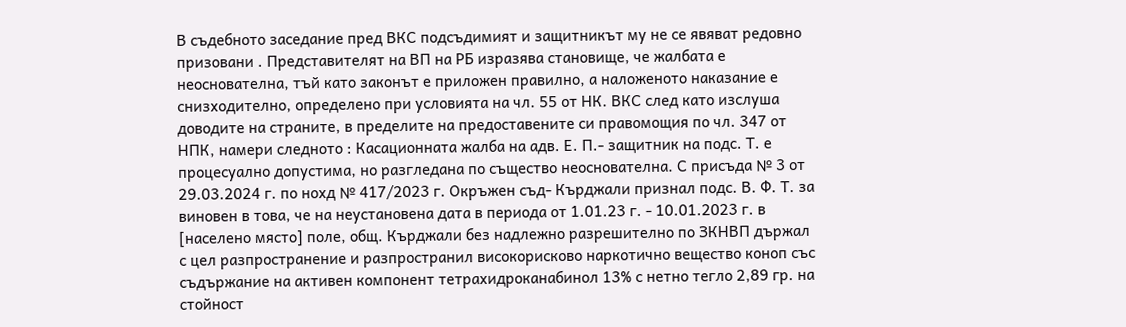В съдебното заседание пред ВКС подсъдимият и защитникът му не се явяват редовно призовани . Представителят на ВП на РБ изразява становище, че жалбата е неоснователна, тъй като законът е приложен правилно, а наложеното наказание е снизходително, определено при условията на чл. 55 от НК. ВКС след като изслуша доводите на страните, в пределите на предоставените си правомощия по чл. 347 от НПК, намери следното : Касационната жалба на адв. Е. П.- защитник на подс. Т. е процесуално допустима, но разгледана по същество неоснователна. С присъда № 3 от 29.03.2024 г. по нохд № 417/2023 г. Окръжен съд- Кърджали признал подс. В. Ф. Т. за виновен в това, че на неустановена дата в периода от 1.01.23 г. - 10.01.2023 г. в [населено място] поле, общ. Кърджали без надлежно разрешително по ЗКНВП държал с цел разпространение и разпространил високорисково наркотично вещество коноп със съдържание на активен компонент тетрахидроканабинол 13% с нетно тегло 2,89 гр. на стойност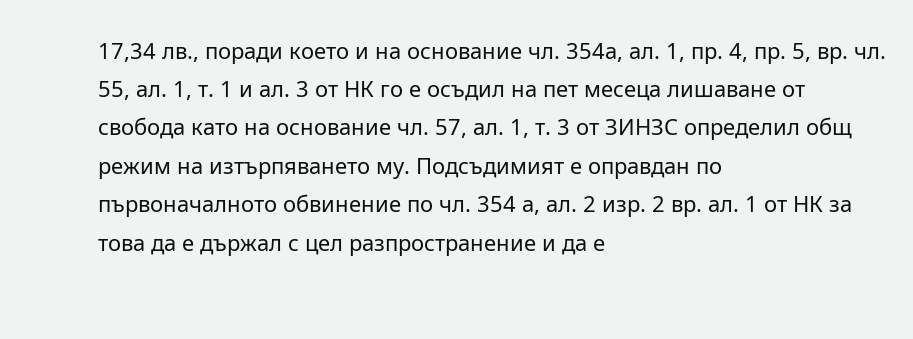17,34 лв., поради което и на основание чл. 354а, ал. 1, пр. 4, пр. 5, вр. чл. 55, ал. 1, т. 1 и ал. 3 от НК го е осъдил на пет месеца лишаване от свобода като на основание чл. 57, ал. 1, т. 3 от ЗИНЗС определил общ режим на изтърпяването му. Подсъдимият е оправдан по първоначалното обвинение по чл. 354 а, ал. 2 изр. 2 вр. ал. 1 от НК за това да е държал с цел разпространение и да е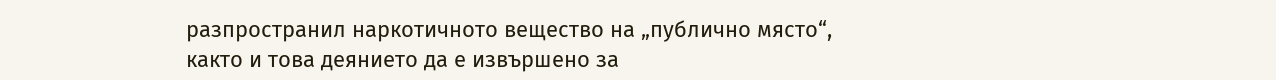разпространил наркотичното вещество на „публично място“, както и това деянието да е извършено за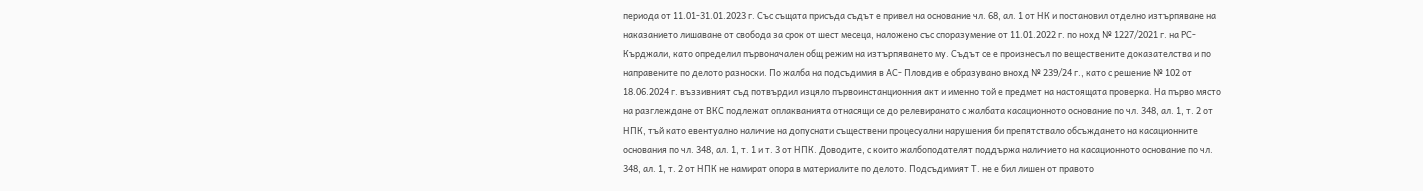периода от 11.01-31.01.2023 г. Със същата присъда съдът е привел на основание чл. 68, ал. 1 от НК и постановил отделно изтърпяване на наказанието лишаване от свобода за срок от шест месеца, наложено със споразумение от 11.01.2022 г. по нохд № 1227/2021 г. на РС- Кърджали, като определил първоначален общ режим на изтърпяването му. Съдът се е произнесъл по веществените доказателства и по направените по делото разноски. По жалба на подсъдимия в АС- Пловдив е образувано внохд № 239/24 г., като с решение № 102 от 18.06.2024 г. въззивният съд потвърдил изцяло първоинстанционния акт и именно той е предмет на настоящата проверка. На първо място на разглеждане от ВКС подлежат оплакванията отнасящи се до релевиранато с жалбата касационното основание по чл. 348, ал. 1, т. 2 от НПК, тъй като евентуално наличие на допуснати съществени процесуални нарушения би препятствало обсъждането на касационните основания по чл. 348, ал. 1, т. 1 и т. 3 от НПК. Доводите, с които жалбоподателят поддържа наличието на касационното основание по чл. 348, ал. 1, т. 2 от НПК не намират опора в материалите по делото. Подсъдимият Т. не е бил лишен от правото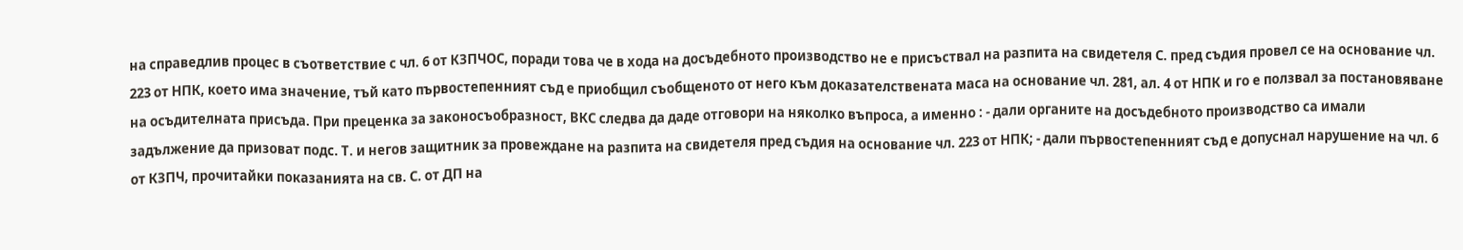на справедлив процес в съответствие с чл. 6 от КЗПЧОС, поради това че в хода на досъдебното производство не е присъствал на разпита на свидетеля С. пред съдия провел се на основание чл. 223 от НПК, което има значение, тъй като първостепенният съд е приобщил съобщеното от него към доказателствената маса на основание чл. 281, ал. 4 от НПК и го е ползвал за постановяване на осъдителната присъда. При преценка за законосъобразност, ВКС следва да даде отговори на няколко въпроса, а именно : - дали органите на досъдебното производство са имали задължение да призоват подс. Т. и негов защитник за провеждане на разпита на свидетеля пред съдия на основание чл. 223 от НПК; - дали първостепенният съд е допуснал нарушение на чл. 6 от КЗПЧ, прочитайки показанията на св. С. от ДП на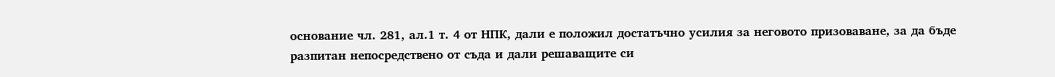основание чл. 281, ал.1 т. 4 от НПК, дали е положил достатъчно усилия за неговото призоваване, за да бъде разпитан непосредствено от съда и дали решаващите си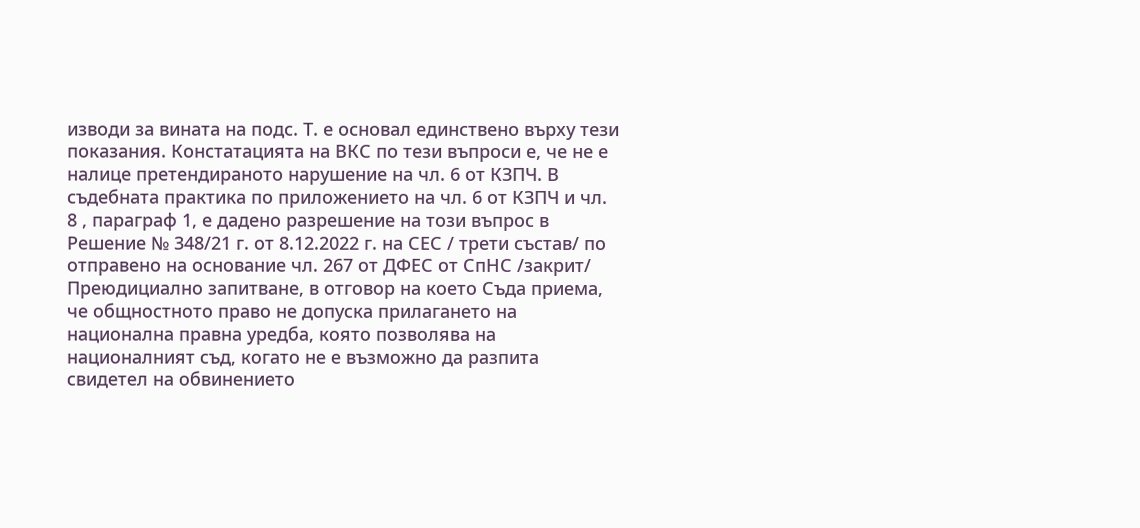изводи за вината на подс. Т. е основал единствено върху тези показания. Констатацията на ВКС по тези въпроси е, че не е налице претендираното нарушение на чл. 6 от КЗПЧ. В съдебната практика по приложението на чл. 6 от КЗПЧ и чл. 8 , параграф 1, е дадено разрешение на този въпрос в Решение № 348/21 г. от 8.12.2022 г. на СЕС / трети състав/ по отправено на основание чл. 267 от ДФЕС от СпНС /закрит/ Преюдициално запитване, в отговор на което Съда приема, че общностното право не допуска прилагането на национална правна уредба, която позволява на националният съд, когато не е възможно да разпита свидетел на обвинението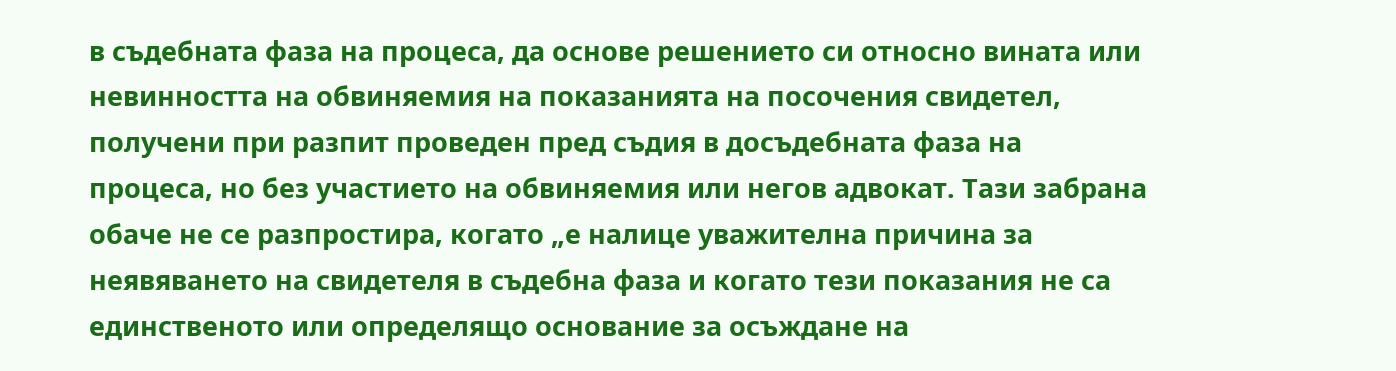в съдебната фаза на процеса, да основе решението си относно вината или невинността на обвиняемия на показанията на посочения свидетел, получени при разпит проведен пред съдия в досъдебната фаза на процеса, но без участието на обвиняемия или негов адвокат. Тази забрана обаче не се разпростира, когато „е налице уважителна причина за неявяването на свидетеля в съдебна фаза и когато тези показания не са единственото или определящо основание за осъждане на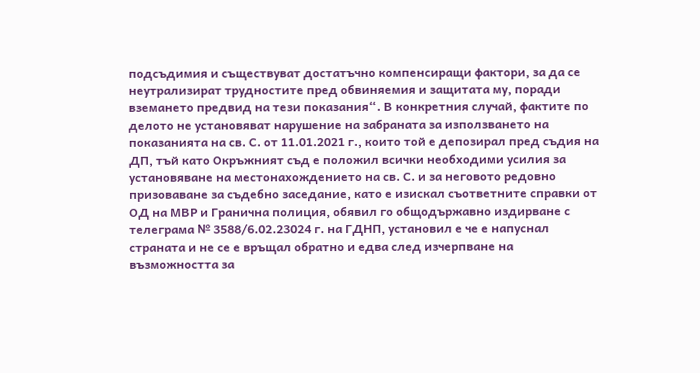подсъдимия и съществуват достатъчно компенсиращи фактори, за да се неутрализират трудностите пред обвиняемия и защитата му, поради вземането предвид на тези показания“. В конкретния случай, фактите по делото не установяват нарушение на забраната за използването на показанията на св. С. от 11.01.2021 г., които той е депозирал пред съдия на ДП, тъй като Окръжният съд е положил всички необходими усилия за установяване на местонахождението на св. С. и за неговото редовно призоваване за съдебно заседание, като е изискал съответните справки от ОД на МВР и Гранична полиция, обявил го общодържавно издирване с телеграма № 3588/6.02.23024 г. на ГДНП, установил е че е напуснал страната и не се е връщал обратно и едва след изчерпване на възможността за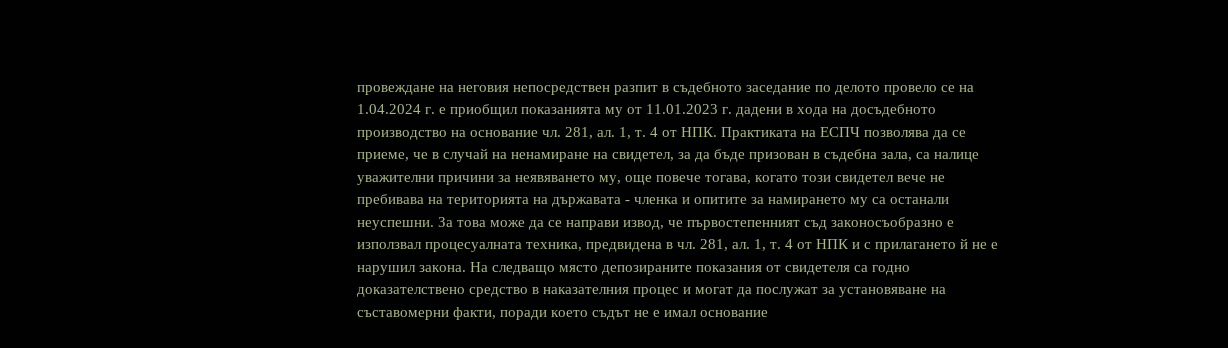провеждане на неговия непосредствен разпит в съдебното заседание по делото провело се на 1.04.2024 г. е приобщил показанията му от 11.01.2023 г. дадени в хода на досъдебното производство на основание чл. 281, ал. 1, т. 4 от НПК. Практиката на ЕСПЧ позволява да се приеме, че в случай на ненамиране на свидетел, за да бъде призован в съдебна зала, са налице уважителни причини за неявяването му, още повече тогава, когато този свидетел вече не пребивава на територията на държавата - членка и опитите за намирането му са останали неуспешни. За това може да се направи извод, че първостепенният съд законосъобразно е използвал процесуалната техника, предвидена в чл. 281, ал. 1, т. 4 от НПК и с прилагането й не е нарушил закона. На следващо място депозираните показания от свидетеля са годно доказателствено средство в наказателния процес и могат да послужат за установяване на съставомерни факти, поради което съдът не е имал основание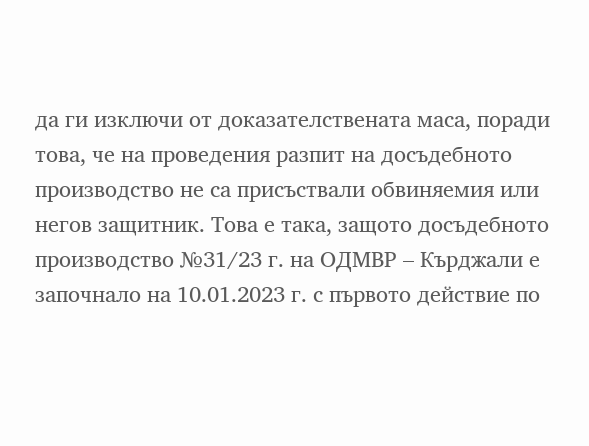да ги изключи от доказателствената маса, поради това, че на проведения разпит на досъдебното производство не са присъствали обвиняемия или негов защитник. Това е така, защото досъдебното производство №31/23 г. на ОДМВР – Кърджали е започнало на 10.01.2023 г. с първото действие по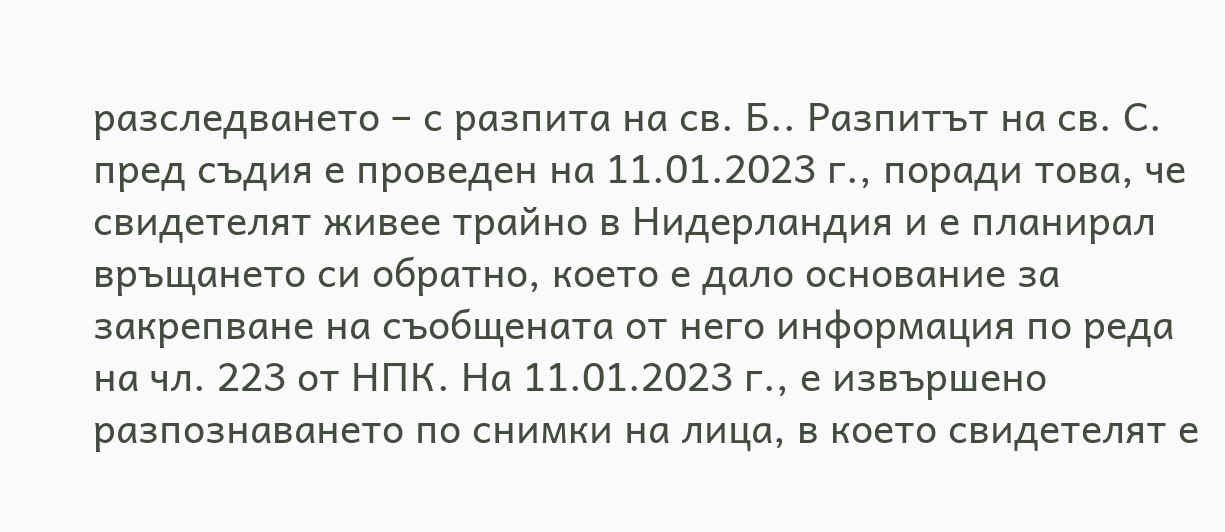разследването – с разпита на св. Б.. Разпитът на св. С. пред съдия е проведен на 11.01.2023 г., поради това, че свидетелят живее трайно в Нидерландия и е планирал връщането си обратно, което е дало основание за закрепване на съобщената от него информация по реда на чл. 223 от НПК. На 11.01.2023 г., е извършено разпознаването по снимки на лица, в което свидетелят е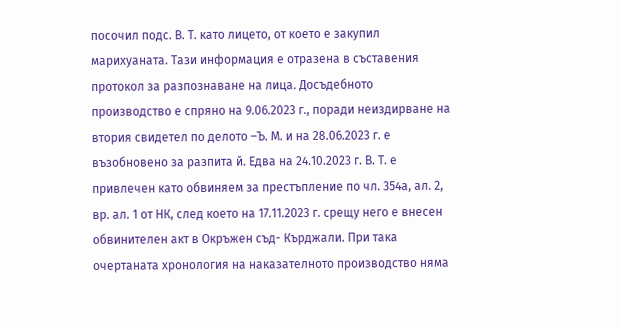посочил подс. В. Т. като лицето, от което е закупил марихуаната. Тази информация е отразена в съставения протокол за разпознаване на лица. Досъдебното производство е спряно на 9.06.2023 г., поради неиздирване на втория свидетел по делото –Ъ. М. и на 28.06.2023 г. е възобновено за разпита й. Едва на 24.10.2023 г. В. Т. е привлечен като обвиняем за престъпление по чл. 354а, ал. 2, вр. ал. 1 от НК, след което на 17.11.2023 г. срещу него е внесен обвинителен акт в Окръжен съд- Кърджали. При така очертаната хронология на наказателното производство няма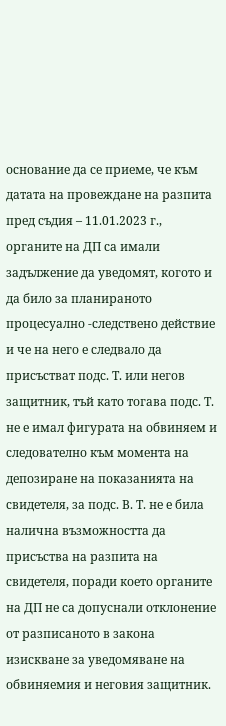основание да се приеме, че към датата на провеждане на разпита пред съдия – 11.01.2023 г., органите на ДП са имали задължение да уведомят, когото и да било за планираното процесуално -следствено действие и че на него е следвало да присъстват подс. Т. или негов защитник, тъй като тогава подс. Т. не е имал фигурата на обвиняем и следователно към момента на депозиране на показанията на свидетеля, за подс. В. Т. не е била налична възможността да присъства на разпита на свидетеля, поради което органите на ДП не са допуснали отклонение от разписаното в закона изискване за уведомяване на обвиняемия и неговия защитник.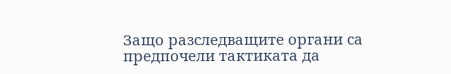Защо разследващите органи са предпочели тактиката да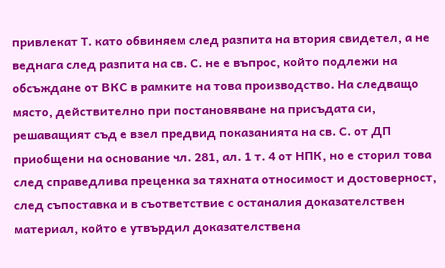привлекат Т. като обвиняем след разпита на втория свидетел, а не веднага след разпита на св. С. не е въпрос, който подлежи на обсъждане от ВКС в рамките на това производство. На следващо място, действително при постановяване на присъдата си, решаващият съд е взел предвид показанията на св. С. от ДП приобщени на основание чл. 281, ал. 1 т. 4 от НПК, но е сторил това след справедлива преценка за тяхната относимост и достоверност, след съпоставка и в съответствие с останалия доказателствен материал, който е утвърдил доказателствена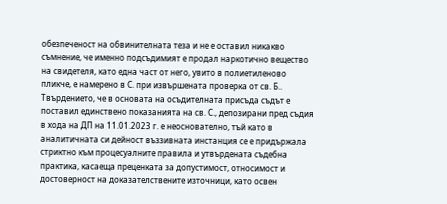обезпеченост на обвинителната теза и не е оставил никакво съмнение, че именно подсъдимият е продал наркотично вещество на свидетеля, като една част от него, увито в полиетиленово пликче, е намерено в С. при извършената проверка от св. Б.. Твърдението, че в основата на осъдителната присъда съдът е поставил единствено показанията на св. С., депозирани пред съдия в хода на ДП на 11.01.2023 г. е неоснователно, тъй като в аналитичната си дейност въззивната инстанция се е придържала стриктно към процесуалните правила и утвърдената съдебна практика, касаеща преценката за допустимост, относимост и достоверност на доказателствените източници, като освен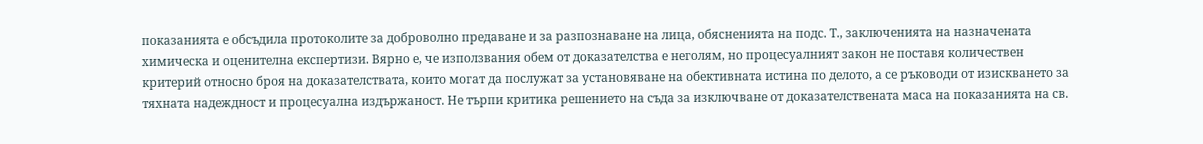показанията е обсъдила протоколите за доброволно предаване и за разпознаване на лица, обясненията на подс. Т., заключенията на назначената химическа и оценителна експертизи. Вярно е, че използвания обем от доказателства е неголям, но процесуалният закон не поставя количествен критерий относно броя на доказателствата, които могат да послужат за установяване на обективната истина по делото, а се ръководи от изискването за тяхната надеждност и процесуална издържаност. Не търпи критика решението на съда за изключване от доказателствената маса на показанията на св.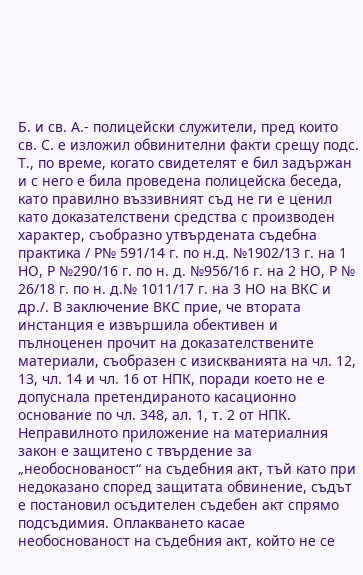Б. и св. А.- полицейски служители, пред които св. С. е изложил обвинителни факти срещу подс. Т., по време, когато свидетелят е бил задържан и с него е била проведена полицейска беседа, като правилно въззивният съд не ги е ценил като доказателствени средства с производен характер, съобразно утвърдената съдебна практика / Р№ 591/14 г. по н.д. №1902/13 г. на 1 НО, Р №290/16 г. по н. д. №956/16 г. на 2 НО, Р № 26/18 г. по н. д.№ 1011/17 г. на 3 НО на ВКС и др./. В заключение ВКС прие, че втората инстанция е извършила обективен и пълноценен прочит на доказателствените материали, съобразен с изискванията на чл. 12, 13, чл. 14 и чл. 16 от НПК, поради което не е допуснала претендираното касационно основание по чл. 348, ал. 1, т. 2 от НПК. Неправилното приложение на материалния закон е защитено с твърдение за „необоснованост“ на съдебния акт, тъй като при недоказано според защитата обвинение, съдът е постановил осъдителен съдебен акт спрямо подсъдимия. Оплакването касае необоснованост на съдебния акт, който не се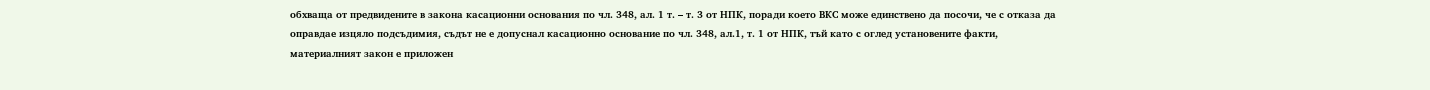обхваща от предвидените в закона касационни основания по чл. 348, ал. 1 т. – т. 3 от НПК, поради което ВКС може единствено да посочи, че с отказа да оправдае изцяло подсъдимия, съдът не е допуснал касационно основание по чл. 348, ал.1, т. 1 от НПК, тъй като с оглед установените факти, материалният закон е приложен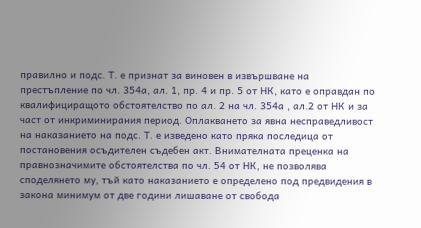правилно и подс. Т. е признат за виновен в извършване на престъпление по чл. 354а, ал. 1, пр. 4 и пр. 5 от НК, като е оправдан по квалифициращото обстоятелство по ал. 2 на чл. 354а , ал.2 от НК и за част от инкриминирания период. Оплакването за явна несправедливост на наказанието на подс. Т. е изведено като пряка последица от постановения осъдителен съдебен акт. Внимателната преценка на правнозначимите обстоятелства по чл. 54 от НК, не позволява споделянето му, тъй като наказанието е определено под предвидения в закона минимум от две години лишаване от свобода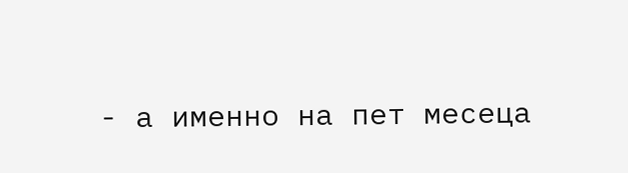- а именно на пет месеца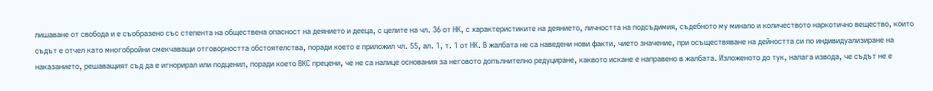лишаване от свобода и е съобразено със степента на обществена опасност на деянието и дееца, с целите на чл. 36 от НК, с характеристиките на деянието, личността на подсъдимия, съдебното му минало и количеството наркотично вещество, които съдът е отчел като многобройни смекчаващи отговорността обстоятелства, поради което е приложил чл. 55, ал. 1, т. 1 от НК. В жалбата не са наведени нови факти, чието значение, при осъществяване на дейността си по индивидуализиране на наказанието, решаващият съд да е игнорирал или подценил, поради което ВКС прецени, че не са налице основания за неговото допълнително редуциране, каквото искане е направено в жалбата. Изложеното до тук, налага извода, че съдът не е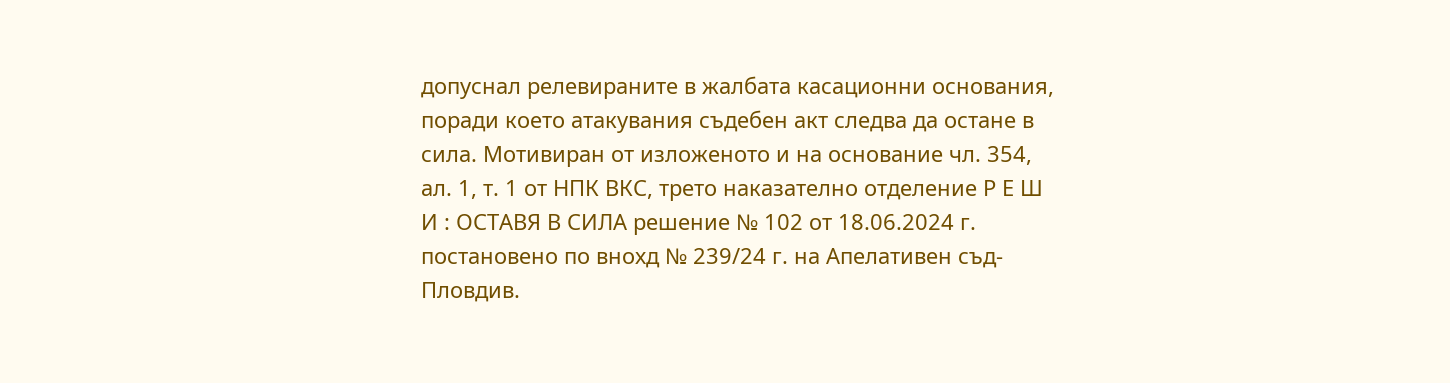допуснал релевираните в жалбата касационни основания, поради което атакувания съдебен акт следва да остане в сила. Мотивиран от изложеното и на основание чл. 354, ал. 1, т. 1 от НПК ВКС, трето наказателно отделение Р Е Ш И : ОСТАВЯ В СИЛА решение № 102 от 18.06.2024 г. постановено по внохд № 239/24 г. на Апелативен съд- Пловдив.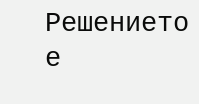Решението е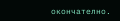окончателно.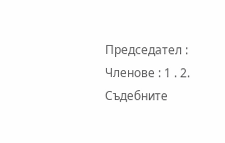Председател : Членове : 1 . 2.
Съдебните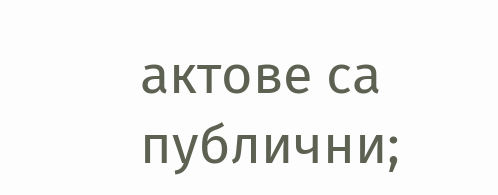актове са публични;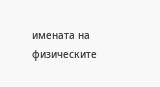имената на физическите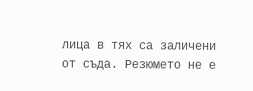лица в тях са заличени от съда. Резюмето не е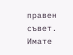правен съвет. Имате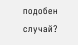подобен случай?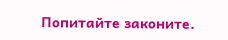Попитайте законите.